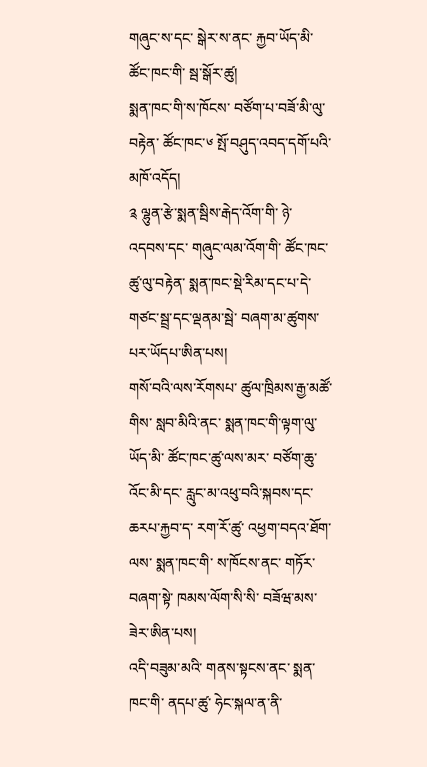གཞུང་ས་དང་ སྒེར་ས་ནང་ རྐྱབ་ཡོད་མི་ ཚོང་ཁང་གི་ སྦ་སྒོར་ཚུ།
སྨན་ཁང་གི་ས་ཁོངས་ བཙོག་པ་བཟོ་མི་ལུ་བརྟེན་ ཚོང་ཁང་༦ སྤོ་བཤུད་འབད་དགོ་པའི་མཁོ་འདོད།
༉ ལྷུན་རྩེ་སྨན་སྦིས་རྒེད་འོག་གི་ ཉེ་འདབས་དང་ གཞུང་ལམ་འོག་གི་ ཚོང་ཁང་ཚུ་ལུ་བརྟེན་ སྨན་ཁང་སྡེ་རིམ་དང་པ་དེ་ གཙང་སྦྲ་དང་ལྡནམ་སྦེ་ བཞག་མ་ཚུགས་པར་ཡོདཔ་ཨིན་པས།
གསོ་བའི་ལས་རོགསཔ་ ཚུལ་ཁྲིམས་རྒྱ་མཚོ་གིས་ སླབ་མིའི་ནང་ སྨན་ཁང་གི་ལྟག་ལུ་ཡོད་མི་ ཚོང་ཁང་ཚུ་ལས་མར་ བཙོག་ཆུ་འོང་མི་དང་ རླུང་མ་འཕུ་བའི་སྐབས་དང་ ཆརཔ་རྐྱབ་ད་ རག་རོ་ཚུ་ འཕྱག་བདའ་ཐོག་ལས་ སྨན་ཁང་གི་ ས་ཁོངས་ནང་ གཏོར་བཞག་སྟེ་ ཁམས་ལོག་སི་སི་ བཟོཝ་མས་ཟེར་ཨིན་པས།
འདི་བཟུམ་མའི་ གནས་སྟངས་ནང་ སྨན་ཁང་གི་ ནདཔ་ཚུ་ ཧེང་སྐལ་ན་ནི་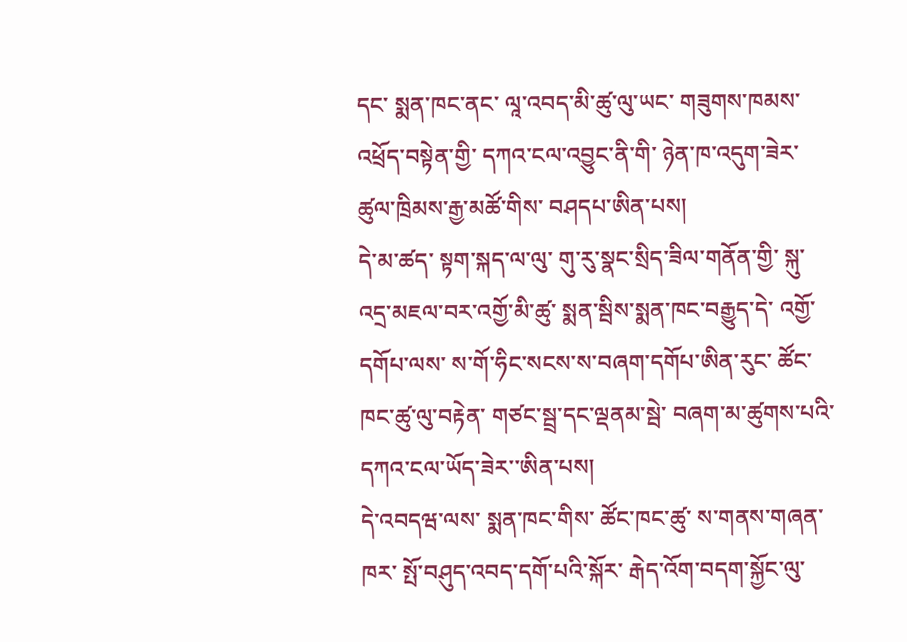དང་ སྨན་ཁང་ནང་ ལཱ་འབད་མི་ཚུ་ལུ་ཡང་ གཟུགས་ཁམས་འཕྲོད་བསྟེན་གྱི་ དཀའ་ངལ་འབྱུང་ནི་གི་ ཉེན་ཁ་འདུག་ཟེར་ ཚུལ་ཁྲིམས་རྒྱ་མཚོ་གིས་ བཤདཔ་ཨིན་པས།
དེ་མ་ཚད་ སྟག་སྐད་ལ་ལུ་ གུ་རུ་སྣང་སྲིད་ཟིལ་གནོན་གྱི་ སྐུ་འདྲ་མཇལ་བར་འགྱོ་མི་ཚུ་ སྨན་སྦིས་སྨན་ཁང་བརྒྱུད་དེ་ འགྱོ་དགོཔ་ལས་ ས་གོ་ཧིང་སངས་ས་བཞག་དགོཔ་ཨིན་རུང་ ཚོང་ཁང་ཚུ་ལུ་བརྟེན་ གཙང་སྦྲ་དང་ལྡནམ་སྦེ་ བཞག་མ་ཚུགས་པའི་ དཀའ་ངལ་ཡོད་ཟེར་་ཨིན་པས།
དེ་འབདཝ་ལས་ སྨན་ཁང་གིས་ ཚོང་ཁང་ཚུ་ ས་གནས་གཞན་ཁར་ སྤོ་བཤུད་འབད་དགོ་པའི་སྐོར་ རྒེད་འོག་བདག་སྐྱོང་ལུ་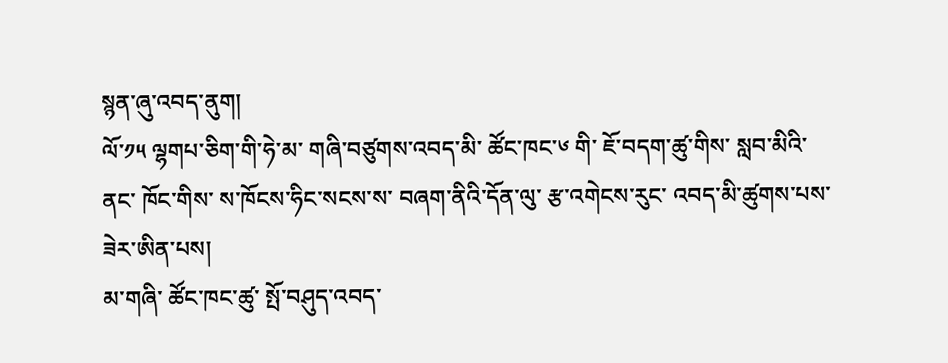སྙན་ཞུ་འབད་ནུག།
ལོ་༡༥ ལྷགཔ་ཅིག་གི་ཧེ་མ་ གཞི་བཙུགས་འབད་མི་ ཚོང་ཁང་༦ གི་ ཇོ་བདག་ཚུ་གིས་ སླབ་མིའི་ནང་ ཁོང་གིས་ ས་ཁོངས་ཧིང་སངས་ས་ བཞག་ནིའི་དོན་ལུ་ རྩ་འགེངས་རུང་ འབད་མི་ཚུགས་པས་ཟེར་ཨིན་པས།
མ་གཞི་ ཚོང་ཁང་ཚུ་ སྤོ་བཤུད་འབད་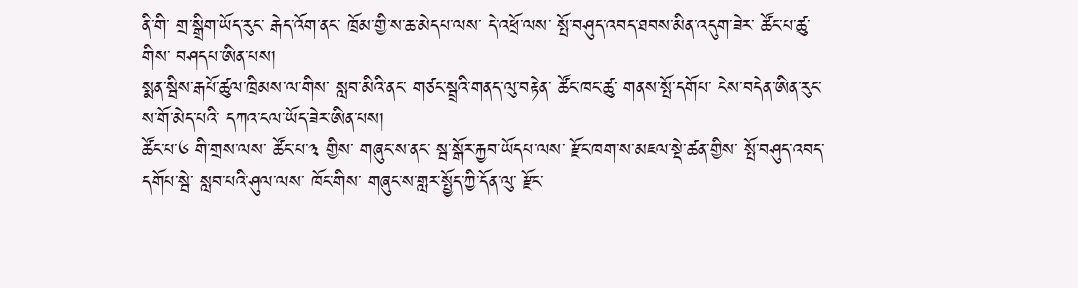ནི་གི་ གྲ་སྒྲིག་ཡོད་རུང་ རྒེད་འོག་ནང་ ཁྲོམ་གྱི་ས་ཆ་མེདཔ་ལས་ དེ་འཕྲོ་ལས་ སྤོ་བཤུད་འབད་ཐབས་མིན་འདུག་ཟེར་ ཚོང་པ་ཚུ་གིས་ བཤདཔ་ཨིན་པས།
སྨན་སྦིས་རྒཔོ་ཚུལ་ཁྲིམས་ལ་གིས་ སླབ་མིའི་ནང་ གཙང་སྦྲའི་གནད་ལུ་བརྟེན་ ཚོང་ཁང་ཚུ་ གནས་སྤོ་དགོཔ་ ངེས་བདེན་ཨིན་རུང་ ས་གོ་མེད་པའི་ དཀའ་ངལ་ཡོད་ཟེར་ཨིན་པས།
ཚོང་པ་༦ གི་གྲས་ལས་ ཚོང་པ་༣ གྱིས་ གཞུང་ས་ནང་ སྦ་སྒོར་རྐྱབ་ཡོདཔ་ལས་ རྫོང་ཁག་ས་མཇལ་སྡེ་ཚན་གྱིས་ སྤོ་བཤུད་འབད་དགོཔ་སྦེ་ སླབ་པའི་ཤུལ་ལས་ ཁོང་གིས་ གཞུང་ས་གླར་སྤྱོད་ཀྱི་དོན་ལུ་ རྫོང་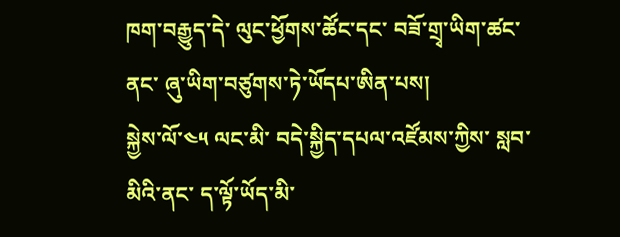ཁག་བརྒྱུད་དེ་ ལུང་ཕྱོགས་ཚོང་དང་ བཟོ་གྲྭ་ཡིག་ཚང་ནང་ ཞུ་ཡིག་བཙུགས་ཏེ་ཡོདཔ་ཨིན་པས།
སྐྱེས་ལོ་༤༥ ལང་མི་ བདེ་སྐྱིད་དཔལ་འཛོམས་ཀྱིས་ སླབ་མིའི་ནང་ ད་ལྟོ་ཡོད་མི་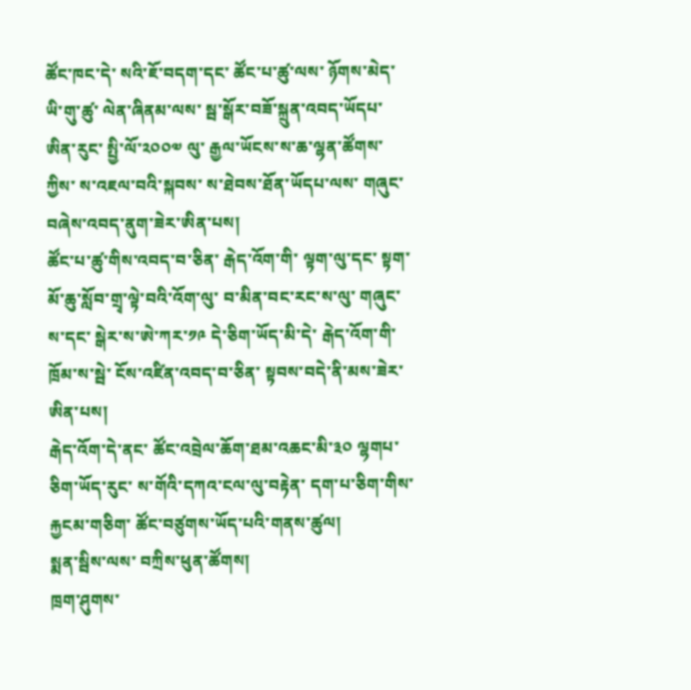ཚོང་ཁང་དེ་ སའི་ཇོ་བདག་དང་ ཚོང་པ་ཚུ་ལས་ ཉོགས་མེད་ཡི་གུ་ཚུ་ ལེན་ཞིནམ་ལས་ སྦ་སྒོར་བཟོ་སྐྲུན་འབད་ཡོདཔ་ཨིན་རུང་ སྤྱི་ལོ་༢༠༠༧ ལུ་ རྒྱལ་ཡོངས་ས་ཆ་ལྷན་ཚོགས་ཀྱིས་ ས་འཇལ་བའི་སྐབས་ ས་ཐེབས་ཐོན་ཡོདཔ་ལས་ གཞུང་བཞེས་འབད་ནུག་ཟེར་ཨིན་པས།
ཚོང་པ་ཚུ་གིས་འབད་བ་ཅིན་ རྒེད་འོག་གི་ ལྟག་ལུ་དང་ སྟག་མོ་ཆུ་སློབ་གྲྭ་ལྟེ་བའི་འོག་ལུ་ བ་མིན་བང་རང་ས་ལུ་ གཞུང་ས་དང་ སྒེར་ས་ཨེ་ཀར་༡༩ དེ་ཅིག་ཡོད་མི་དེ་ རྒེད་འོག་གི་ ཁྲོམ་ས་སྦེ་ ངོས་འཛིན་འབད་བ་ཅིན་ སྟབས་བདེ་ནི་མས་ཟེར་ཨིན་པས།
རྒེད་འོག་དེ་ནང་ ཚོང་འབྲེལ་ཆོག་ཐམ་འཆང་མི་༣༠ ལྷགཔ་ཅིག་ཡོད་རུང་ ས་གོའི་དཀའ་ངལ་ལུ་བརྟེན་ དག་པ་ཅིག་གིས་རྐྱངམ་གཅིག་ ཚོང་བཙུགས་ཡོད་པའི་གནས་ཚུལ།
སྨན་སྦིས་ལས་ བཀྲིས་ཕུན་ཚོགས།
ཁྲག་ཤུགས་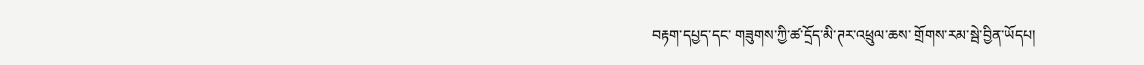བརྟག་དཔྱད་དང་ གཟུགས་ཀྱི་ཚ་དྲོད་མི་ཊར་འཕྲུལ་ཆས་ གྲོགས་རམ་སྦེ་བྱིན་ཡོདཔ།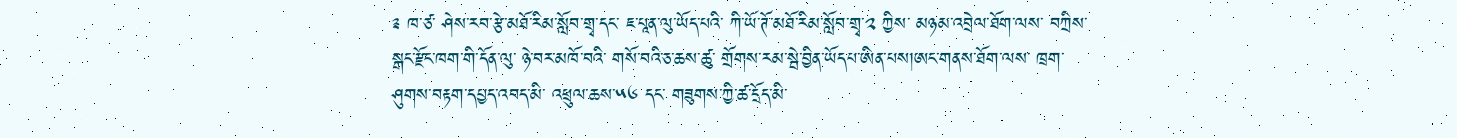༉ ཁ་ཙ་ ཤེས་རབ་རྩེ་མཐོ་རིམ་སློབ་གྲྭ་དང་ ཇ་པཱན་ལུ་ཡོད་པའི་ ཀི་ཡོ་ཊོ་མཐོ་རིམ་སློབ་གྲྭ་༢ ཀྱིས་ མཉམ་འབྲེལ་ཐོག་ལས་ བཀྲིས་སྒང་རྫོང་ཁག་གི་དོན་ལུ་ ཉེ་བར་མཁོ་བའི་ གསོ་བའི་ཅ་ཆས་ཚུ་ གྲོགས་རམ་སྦེ་བྱིན་ཡོདཔ་ཨིན་པས།ཨང་གནས་ཐོག་ལས་ ཁྲག་ཤུགས་བརྟག་དཔྱད་འབད་མི་ འཕྲུལ་ཆས་༥༦ དང་ གཟུགས་ཀྱི་ཚ་དྲོད་མི་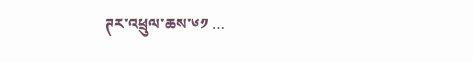ཊར་འཕྲུལ་ཆས་༦༡ …